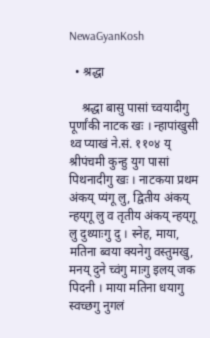NewaGyanKosh

  • श्रद्धा

    श्रद्धा बासु पासां च्वयादीगु पूर्णांकी नाटक खः । न्हापांखुसी थ्व प्याखं ने.सं. ११०४ य् श्रीपंचमी कुन्हु युग पासां पिथनादीगु खः । नाटकया प्रथम अंकय् प्यंगू लु, द्वितीय अंकय् न्हय्‌गू लु व तृतीय अंकय् न्हय्‌गू लु दुथ्याःगु दु । स्नेह, माया, मतिना ब्वया क्यनेगु वस्तुमखु, मनय् दुने च्वंगु माःगु इलय् जक पिदनी । माया मतिना धयागु स्वच्छगु नुगलं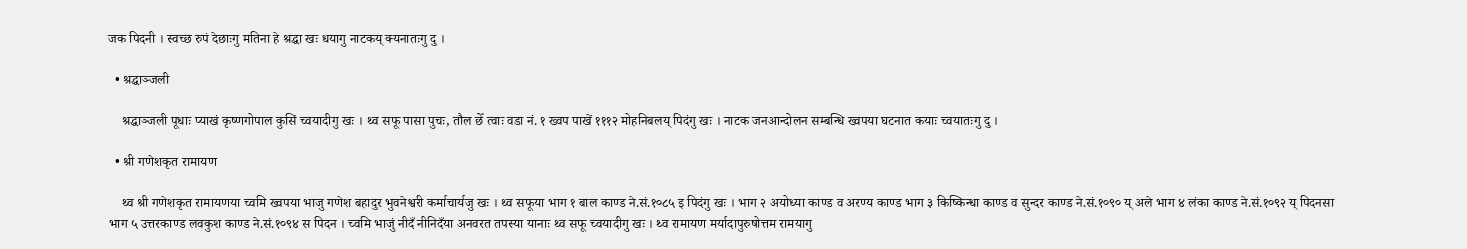जक पिदनी । स्वच्छ रुपं देछाःगु मतिना हे श्रद्धा खः धयागु नाटकय् क्यनातःगु दु ।

  • श्रद्धाञ्जली

    श्रद्धाञ्जली पूधाः प्याखं कृष्णगोपाल कुसिं च्वयादीगु खः । थ्व सफू पासा पुचः, तौल छेँ त्वाः वडा नं. १ ख्वप पाखें १११२ मोहनिबलय् पिदंगु खः । नाटक जनआन्दोलन सम्बन्धि ख्वपया घटनात कयाः च्वयातःगु दु ।

  • श्री गणेशकृत रामायण

    थ्व श्री गणेशकृत रामायणया च्वमि ख्वपया भाजु गणेश बहादुर भुवनेश्वरी कर्माचार्यजु खः । थ्व सफूया भाग १ बाल काण्ड ने.सं.१०८५ इ पिदंगु खः । भाग २ अयोध्या काण्ड व अरण्य काण्ड भाग ३ किष्किन्धा काण्ड व सुन्दर काण्ड ने.सं.१०९० य् अले भाग ४ लंका काण्ड ने.सं.१०९२ य् पिदनसा भाग ५ उत्तरकाण्ड लवकुश काण्ड ने.सं.१०९४ स पिदन । च्वमि भाजुं नीदँ नीनिदँया अनवरत तपस्या यानाः थ्व सफू च्वयादीगु खः । थ्व रामायण मर्यादापुरुषोत्तम रामयागु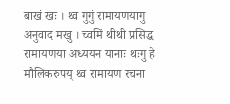बाखं खः । थ्व गुगुं रामायणयागु अनुवाद मखु । च्वमिं थीथी प्रसिद्ध रामायणया अध्ययन यानाः थःगु हे मौलिकरुपय् थ्व रामायण रचना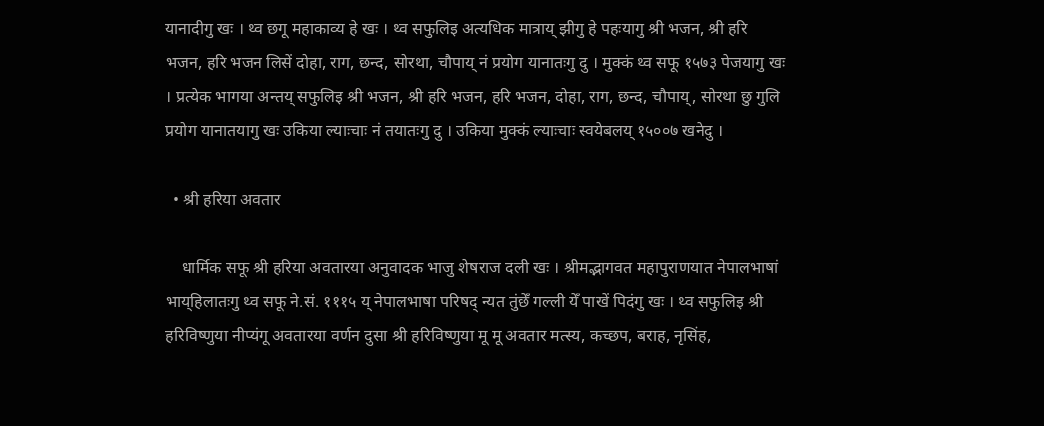यानादीगु खः । थ्व छगू महाकाव्य हे खः । थ्व सफुलिइ अत्यधिक मात्राय् झीगु हे पहःयागु श्री भजन, श्री हरि भजन, हरि भजन लिसें दोहा, राग, छन्द, सोरथा, चौपाय् नं प्रयोग यानातःगु दु । मुक्कं थ्व सफू १५७३ पेजयागु खः । प्रत्येक भागया अन्तय् सफुलिइ श्री भजन, श्री हरि भजन, हरि भजन, दोहा, राग, छन्द, चौपाय्, सोरथा छु गुलि प्रयोग यानातयागु खः उकिया ल्याःचाः नं तयातःगु दु । उकिया मुक्कं ल्याःचाः स्वयेबलय् १५००७ खनेदु ।

  • श्री हरिया अवतार

    धार्मिक सफू श्री हरिया अवतारया अनुवादक भाजु शेषराज दली खः । श्रीमद्भागवत महापुराणयात नेपालभाषां भाय्‌हिलातःगु थ्व सफू ने.सं. १११५ य् नेपालभाषा परिषद् न्यत तुंछेँ गल्ली येँ पाखें पिदंगु खः । थ्व सफुलिइ श्री हरिविष्णुया नीप्यंगू अवतारया वर्णन दुसा श्री हरिविष्णुया मू मू अवतार मत्स्य, कच्छप, बराह, नृसिंह,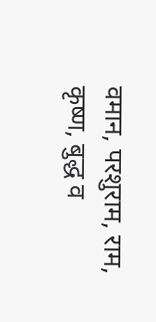वमान, परशुराम, राम, कृष्ण, बुद्ध व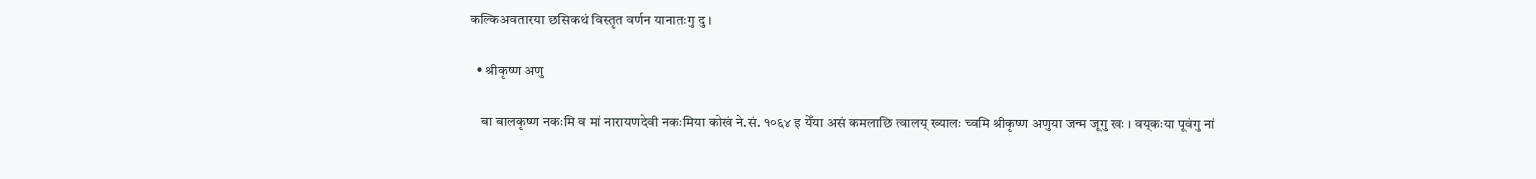कल्किअवतारया छसिकथं विस्तृत वर्णन यानातःगु दु ।

  • श्रीकृष्ण अणु

    बा बालकृष्ण नकःमि व मां नारायणदेवी नकःमिया कोखं ने.सं. १०६४ इ येँया असं कमलाछि त्वालय् ख्यालः च्वमि श्रीकृष्ण अणुया जन्म जूगु खः । वय्‌कःया पूवंगु नां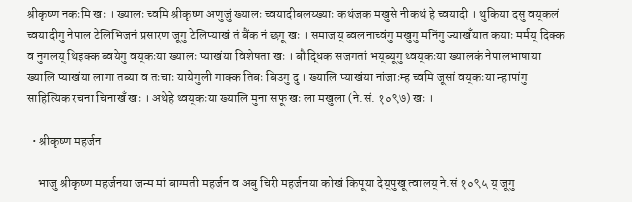श्रीकृष्ण नकःमि खः । ख्यालः च्वमि श्रीकृष्ण अणुजुं ख्यालः च्वयादीबलय्ख्याः कथंजक मखुसे नीकथं हे च्वयादी । थुकिया दसु वय्‌कलं च्वयादीगु नेपाल टेलिभिजनं प्रसारण जूगु टेलिप्याखं तं बैंक नं छगू खः । समाजय् ब्वलनाच्वंगु मखुगु मनिंगु ज्याखँयात कयाः मर्मय् दिक्क व नुगलय् थिइक्क ब्वयेगु वय्‌कःया ख्यालः प्याखंया विशेषता खः । बौद्धिक सजगतां भय्‌ब्यूगु थ्वय्‌कःया ख्यालकं नेपालभाषाया ख्यालि प्याखंया लागा तब्या व तःचाः यायेगुली गाक्क तिबः बिउगु दु । ख्यालि प्याखंया नांजाःम्ह च्वमि जूसां वय्‌कःया न्हापांगु साहित्यिक रचना चिनाखँ खः । अथेहे थ्वय्‌कःया ख्यालि मुना सफू खः ला मखुला (ने.सं. १०९७) खः ।

  • श्रीकृष्ण महर्जन

    भाजु श्रीकृष्ण महर्जनया जन्म मां बाग्मती महर्जन व अबु चिरी महर्जनया कोखं किपूया देय्‌पुखू त्वालय् ने.सं १०९५ य् जूगु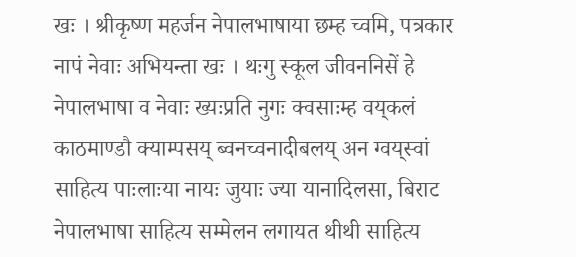खः । श्रीकृष्ण महर्जन नेपालभाषाया छम्ह च्वमि, पत्रकार नापं नेवाः अभियन्ता खः । थःगु स्कूल जीवननिसें हे नेपालभाषा व नेवाः ख्यःप्रति नुगः क्वसाःम्ह वय्‌कलं काठमाण्डौ क्याम्पसय् ब्वनच्वनादीबलय् अन ग्वय्‌स्वां साहित्य पाःलाःया नायः जुयाः ज्या यानादिलसा, बिराट नेपालभाषा साहित्य सम्मेलन लगायत थीथी साहित्य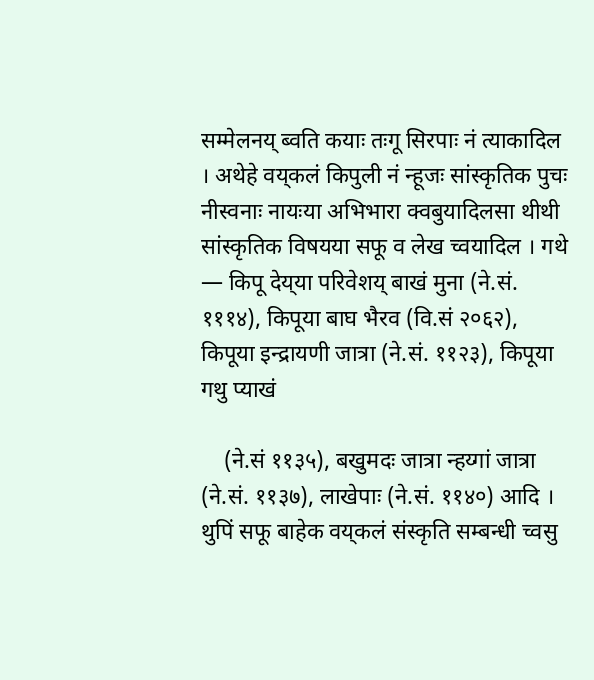सम्मेलनय् ब्वति कयाः तःगू सिरपाः नं त्याकादिल । अथेहे वय्‌कलं किपुली नं न्हूजः सांस्कृतिक पुचः नीस्वनाः नायःया अभिभारा क्वबुयादिलसा थीथी सांस्कृतिक विषयया सफू व लेख च्वयादिल । गथे — किपू देय्‌या परिवेशय् बाखं मुना (ने.सं. १११४), किपूया बाघ भैरव (वि.सं २०६२), किपूया इन्द्रायणी जात्रा (ने.सं. ११२३), किपूया गथु प्याखं

    (ने.सं ११३५), बखुमदः जात्रा न्हय्गां जात्रा (ने.सं. ११३७), लाखेपाः (ने.सं. ११४०) आदि । थुपिं सफू बाहेक वय्‌कलं संस्कृति सम्बन्धी च्वसु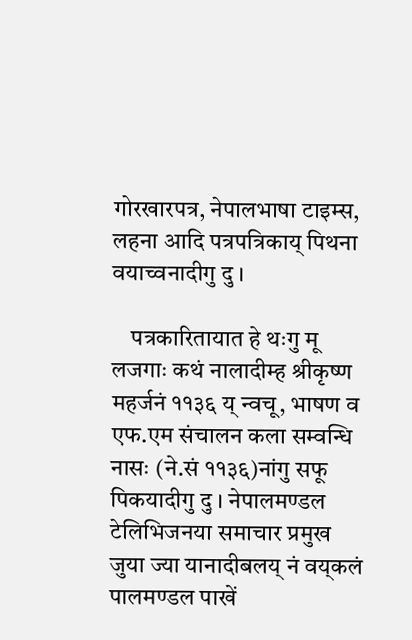गोरखारपत्र, नेपालभाषा टाइम्स, लहना आदि पत्रपत्रिकाय् पिथना वयाच्वनादीगु दु ।

    पत्रकारितायात हे थःगु मू लजगाः कथं नालादीम्ह श्रीकृष्ण महर्जनं ११३६ य् न्वचू, भाषण व एफ.एम संचालन कला सम्वन्धि नासः (ने.सं ११३६)नांगु सफू पिकयादीगु दु । नेपालमण्डल टेलिभिजनया समाचार प्रमुख जुया ज्या यानादीबलय् नं वय्‌कलं पालमण्डल पाखें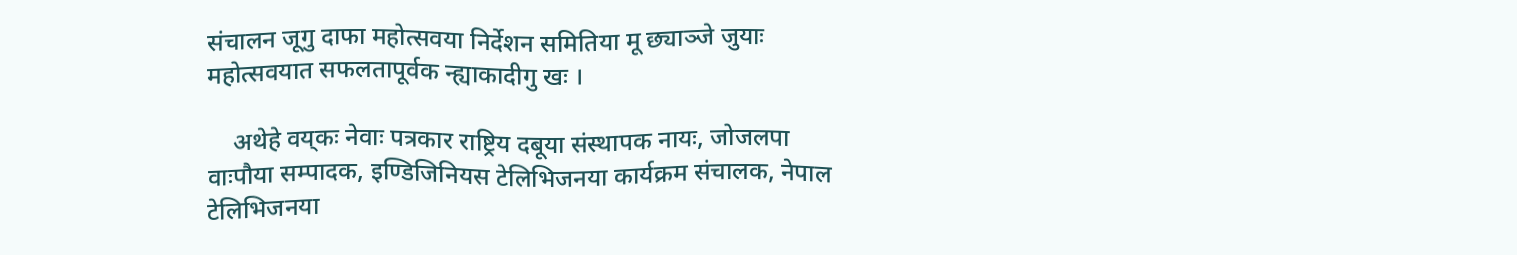संचालन जूगु दाफा महोत्सवया निर्देशन समितिया मू छ्याञ्जे जुयाः महोत्सवयात सफलतापूर्वक न्ह्याकादीगु खः ।

    अथेहे वय्‌कः नेवाः पत्रकार राष्ट्रिय दबूया संस्थापक नायः, जोजलपा वाःपौया सम्पादक, इण्डिजिनियस टेलिभिजनया कार्यक्रम संचालक, नेपाल टेलिभिजनया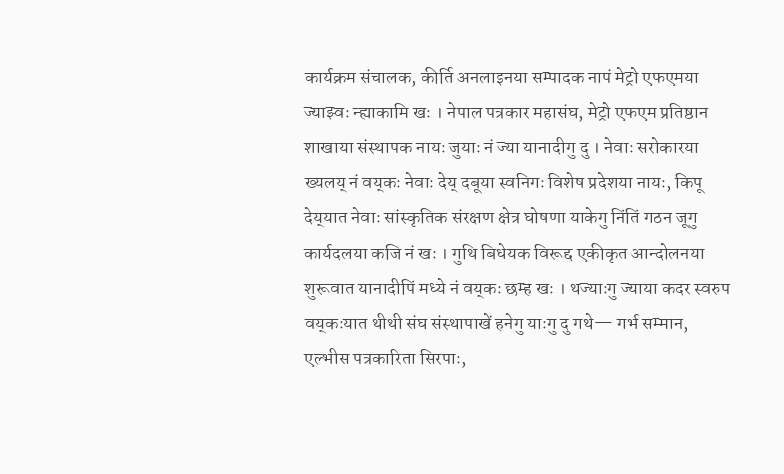कार्यक्रम संचालक, कीर्ति अनलाइनया सम्पादक नापं मेट्रो एफएमया ज्याझ्वः न्ह्याकामि खः । नेपाल पत्रकार महासंघ, मेट्रो एफएम प्रतिष्ठान शाखाया संस्थापक नायः जुयाः नं ज्या यानादीगु दु । नेवाः सरोकारया ख्यलय् नं वय्‌कः नेवाः देय् दबूया स्वनिगः विशेष प्रदेशया नायः, किपू देय्‌यात नेवाः सांस्कृतिक संरक्षण क्षेत्र घोषणा याकेगु निंतिं गठन जूगु कार्यदलया कजि नं खः । गुथि बिधेयक विरूद्द एकीकृत आन्दोलनया शुरूवात यानादीपिं मध्ये नं वय्‌कः छम्ह खः । थज्याःगु ज्याया कदर स्वरुप वय्‌कःयात थीथी संघ संस्थापाखें हनेगु याःगु दु गथे— गर्भ सम्मान, एल्भीस पत्रकारिता सिरपाः,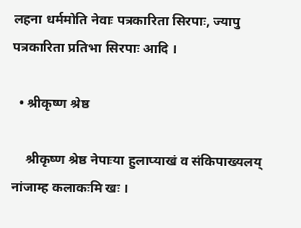लहना धर्ममोति नेवाः पत्रकारिता सिरपाः, ज्यापु पत्रकारिता प्रतिभा सिरपाः आदि ।

  • श्रीकृष्ण श्रेष्ठ

    श्रीकृष्ण श्रेष्ठ नेपाःया हुलाप्याखं व संकिपाख्यलय्‌ नांजाम्ह कलाकःमि खः ।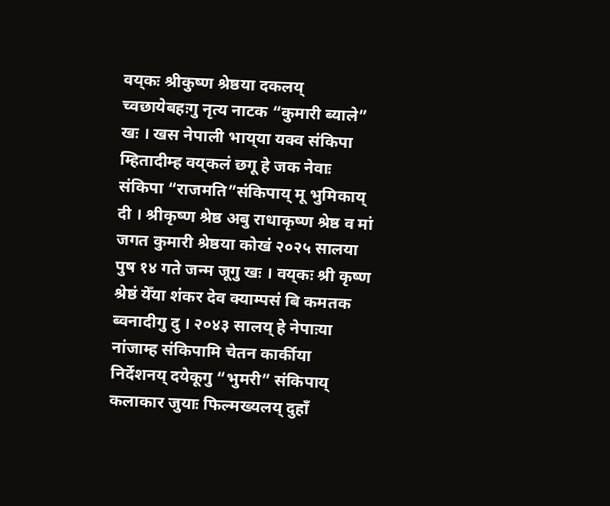वय्‌कः श्रीकुष्ण श्रेष्ठया दकलय्‌ च्वछायेबहःगु नृत्य नाटक “कुमारी ब्याले” खः । खस नेपाली भाय्‌या यक्व संकिपा म्हितादीम्ह वय्‌कलं छगू हे जक नेवाः संकिपा “राजमति”संकिपाय्‌ मू भुमिकाय्‌ दी । श्रीकृष्ण श्रेष्ठ अबु राधाकृष्ण श्रेष्ठ व मां जगत कुमारी श्रेष्ठया कोखं २०२५ सालया पुष १४ गते जन्म जूगु खः । वय्‌कः श्री कृष्ण श्रेष्ठं येँया शंकर देव क्याम्पसं बि कमतक ब्वनादीगु दु । २०४३ सालय्‌ हे नेपाःया नांजाम्ह संकिपामि चेतन कार्कीया निर्देशनय्‌ दयेकूगु “भुमरी” संकिपाय्‌ कलाकार जुयाः फिल्मख्यलय्‌ दुहाँ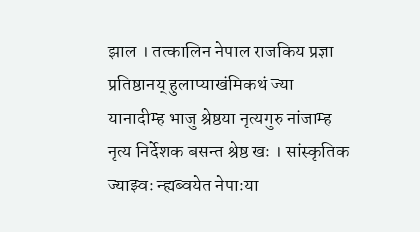झाल । तत्कालिन नेपाल राजकिय प्रज्ञा प्रतिष्ठानय्‌ हुलाप्याखंमिकथं ज्या यानादीम्ह भाजु श्रेष्ठया नृत्यगुरु नांजाम्ह नृत्य निर्देशक बसन्त श्रेष्ठ खः । सांस्कृतिक ज्याझ्वः न्ह्यब्वयेत नेपाःया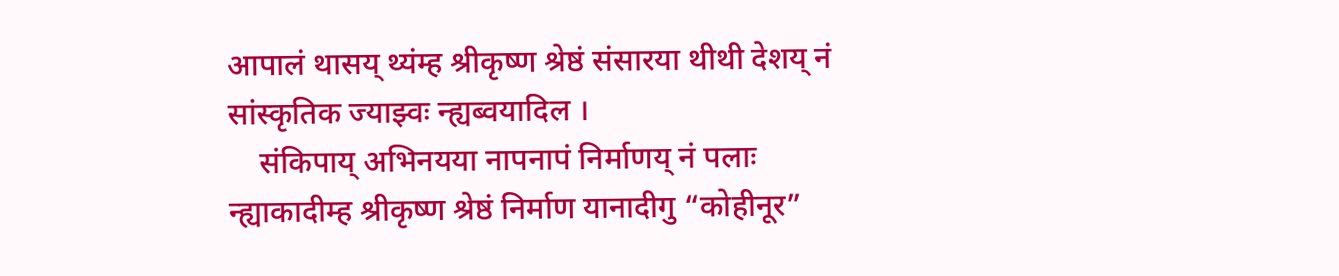आपालं थासय्‌ थ्यंम्ह श्रीकृष्ण श्रेष्ठं संसारया थीथी देशय्‌ नं सांस्कृतिक ज्याझ्वः न्ह्यब्वयादिल ।
    संकिपाय्‌ अभिनयया नापनापं निर्माणय्‌ नं पलाः न्ह्याकादीम्ह श्रीकृष्ण श्रेष्ठं निर्माण यानादीगु “कोहीनूर”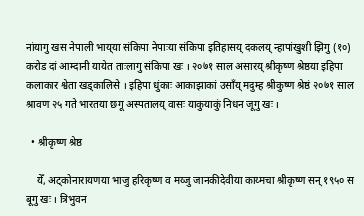नांयागु खस नेपाली भाय्‌या संकिपा नेपाःया संकिपा इतिहासय्‌ दकलय्‌ न्हापांखुशी झिगु (१०) करोड दां आम्दानी यायेत ताःलागु संकिपा खः । २०७१ साल असारय्‌ श्रीकृष्ण श्रेष्ठया इहिपा कलाकार श्वेता खड्कालिसे । इहिपा धुंकाः आकाझाकां उसाँय्‌ मदुम्ह श्रीकुष्ण श्रेष्ठं २०७१ साल श्रावण २५ गते भारतया छगू अस्पतालय्‌ वासः याकुयाकुं निधन जूगु खः ।

  • श्रीकृष्ण श्रेष्ठ

    येँ, अट्कोनारायणया भाजु हरिकृष्ण व मय्जु जानकीदेवीया काय्मचा श्रीकृष्ण सन् १९५० स बूगु खः । त्रिभुवन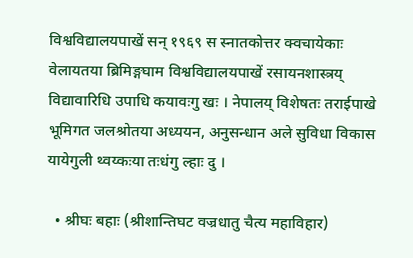विश्वविद्यालयपाखें सन् १९६९ स स्नातकोत्तर क्वचायेकाः वेलायतया ब्रिमिङ्गघाम विश्वविद्यालयपाखें रसायनशास्त्रय् विद्यावारिधि उपाधि कयावःगु खः । नेपालय् विशेषतः तराईपाखे भूमिगत जलश्रोतया अध्ययन, अनुसन्धान अले सुविधा विकास यायेगुली थ्वय्कःया तःधंगु ल्हाः दु ।

  • श्रीघः बहाः (श्रीशान्तिघट वज्रधातु चैत्य महाविहार)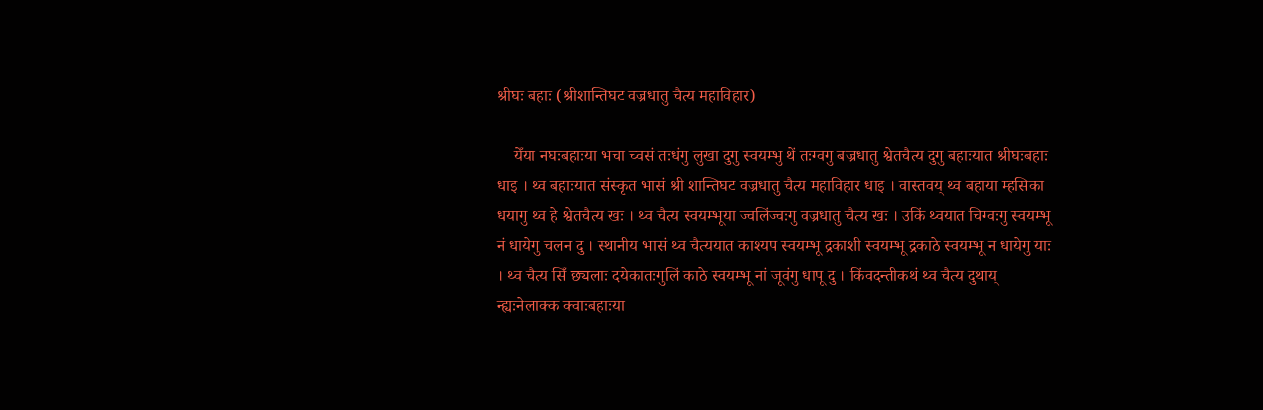श्रीघः बहाः (श्रीशान्तिघट वज्रधातु चैत्य महाविहार)

    येँया नघःबहाःया भचा च्वसं तःधंगु लुखा दुगु स्वयम्भु थें तःग्वगु बज्रधातु श्वेतचैत्य दुगु बहाःयात श्रीघःबहाः धाइ । थ्व बहाःयात संस्कृत भासं श्री शान्तिघट वज्रधातु चैत्य महाविहार धाइ । वास्तवय्‌ थ्व बहाया म्हसिका धयागु थ्व हे श्वेतचैत्य खः । थ्व चैत्य स्वयम्भूया ज्वलिंज्वःगु वज्रधातु चैत्य खः । उकिं थ्वयात चिग्वःगु स्वयम्भू नं धायेगु चलन दु । स्थानीय भासं थ्व चैत्ययात काश्यप स्वयम्भू द्रकाशी स्वयम्भू द्रकाठे स्वयम्भू न धायेगु याः । थ्व चैत्य सिँ छ्यलाः दयेकातःगुलिं काठे स्वयम्भू नां जूवंगु धापू दु । किंवदन्तीकथं थ्व चैत्य दुथाय्‌ न्ह्यःनेलाक्क क्वाःबहाःया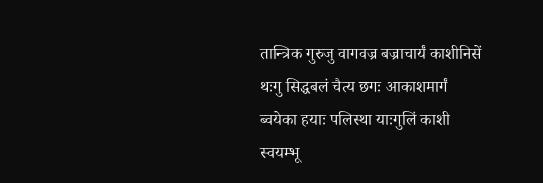तान्त्रिक गुरुजु वागवज्र बज्राचार्यं काशीनिसें थःगु सिद्धबलं चैत्य छगः आकाशमार्गं ब्वयेका हयाः पलिस्था याःगुलिं काशी स्वयम्भू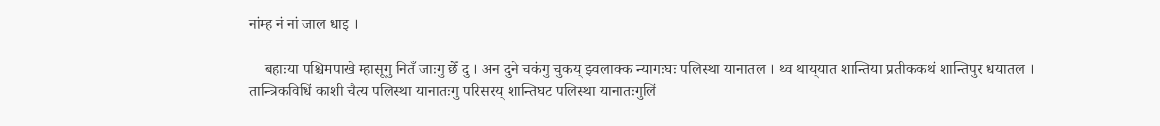नांम्ह नं नां जाल धाइ ।

    बहाःया पश्चिमपाखे म्हासूगु नितँ जाःगु छेँ दु । अन दुने चकंगु चुकय्‌ झ्वलाक्क न्यागःघः पलिस्था यानातल । थ्व थाय्‌यात शान्तिया प्रतीककथं शान्तिपुर धयातल । तान्त्रिकविधिं काशी चैत्य पलिस्था यानातःगु परिसरय्‌ शान्तिघट पलिस्था यानातःगुलिं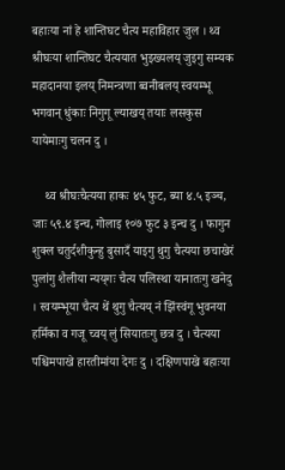बहाःया नां हे शान्तिघट चैत्य महाविहार जुल । थ्व श्रीघःया शान्तिघट चैत्ययात भुइख्यलय्‌ जुइगु सम्यक महादानया इलय्‌ निमन्त्रणा ब्वनीबलय्‌ स्वयम्भू भगवान् धुंकाः निगुगू ल्याखय्‌ तयाः लसकुस यायेमाःगु चलन दु ।

    थ्व श्रीघःचैत्यया हाकः ४५ फुट, ब्या ४.५ इञ्च, जाः ५९.४ इन्च, गोलाइ १०७ फुट ३ इन्च दु । फागुन शुक्ल चतुर्दशीकुन्हु बुसादँ याइगु थुगु चैत्यया छचाखेरं पुलांगु शैलीया न्यय्‌गः चैत्य पलिस्था यानातःगु खनेदु । स्वयम्भूया चैत्य थें थुगु चैत्यय्‌ नं झिंस्वंगू भुवनया हर्मिका व गजू च्वय्‌ लुं सियातःगु छत्र दु । चैत्यया पश्चिमपाखे हारतीमांया देगः दु । दक्षिणपाखे बहाःया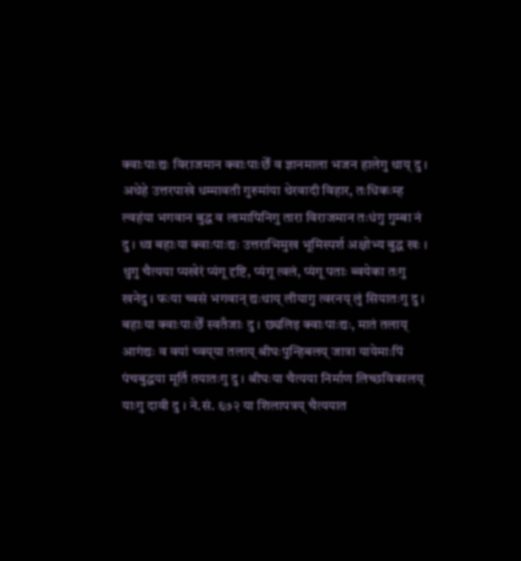क्वाःपाःद्यः विराजमान क्वाःपाःछेँ व ज्ञानमाला भजन हालेगु थाय्‌ दु । अथेहे उत्तरपाखे धम्मावती गुरुमांया थेरवादी विहार, तःधिकःम्ह ल्वहंया भगवान बुद्ध व लामापिनिगु तारा विराजमान तःधंगु गुम्बा नं दु । थ्व बहाःया क्वाःपाःद्यः उत्तराभिमुख भूमिस्पर्श अक्षोभ्य बुद्ध खः । थुगु चैत्यया प्यखेरं प्यंगू दृष्टि, प्यंगू त्वलं, प्यंगू पताः ब्वयेका तःगु खनेदु । फःया च्वसं भगवान् द्यःथाय्‌ लीयागु त्वरनय्‌ लुं सियातःगु दु । बहाःया क्वाःपाःछेँ स्वतँजाः दु । छ्यलिइ क्वाःपाःद्यः, मातं तलाय्‌ आगंद्यः व वयां च्वय्‌या तलाय्‌ श्रीघःपुन्हिबलय्‌ जात्रा यायेमाःपिं पंचबुद्धया मूर्ति तयातःगु दु । श्रीघःया चैत्यया निर्माण लिच्छविकालय्‌ याःगु दावी दु । ने.सं. ६७२ या शिलापत्रय्‌ चैत्ययात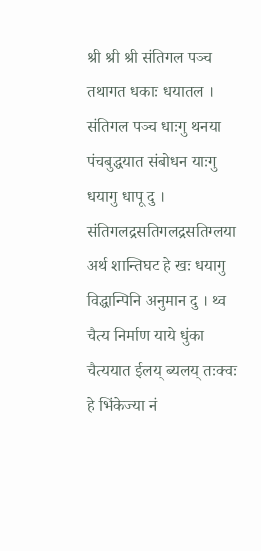श्री श्री श्री संतिगल पञ्च तथागत धकाः धयातल । संतिगल पञ्च धाःगु थनया पंचबुद्धयात संबोधन याःगु धयागु धापू दु । संतिगलद्रसतिगलद्रसतिग्लया अर्थ शान्तिघट हे खः धयागु विद्धान्पिनि अनुमान दु । थ्व चैत्य निर्माण याये धुंका चैत्ययात ईलय्‌ ब्यलय्‌ तःक्वः हे भिंकेज्या नं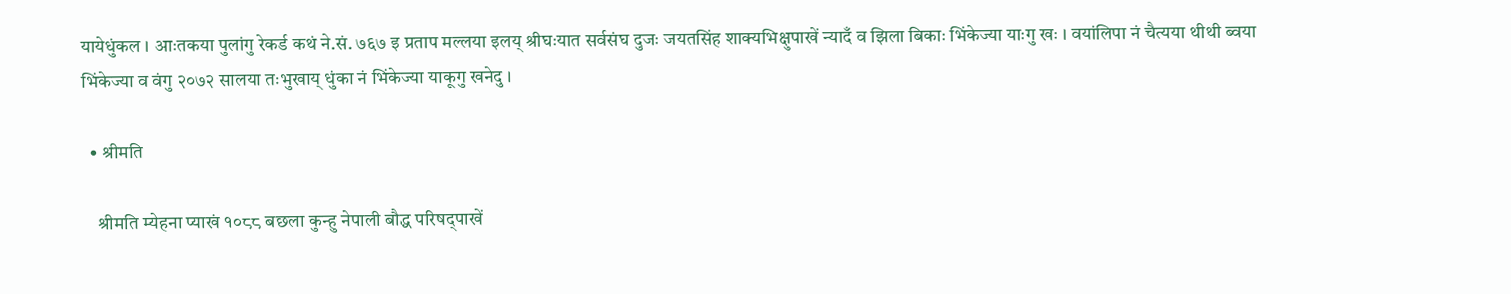यायेधुंकल । आःतकया पुलांगु रेकर्ड कथं ने.सं. ७६७ इ प्रताप मल्लया इलय्‌ श्रीघःयात सर्वसंघ दुजः जयतसिंह शाक्यभिक्षुपाखें न्यादँ व झिला बिकाः भिंकेज्या याःगु खः । वयांलिपा नं चैत्यया थीथी ब्वया भिंकेज्या व वंगु २०७२ सालया तःभुखाय्‌ धुंका नं भिंकेज्या याकूगु खनेदु ।

  • श्रीमति

    श्रीमति म्येहना प्याखं १०८८ बछला कुन्हु नेपाली बौद्ध परिषद्पाखें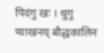पिदंगु खः । थुगु प्याखनय् बौद्धकालिन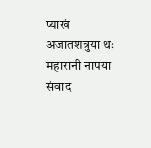प्याखं अजातशत्रुया थः महारानी नापया संवाद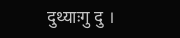दुथ्याःगु दु ।